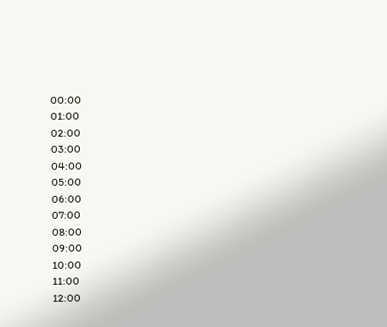00:00
01:00
02:00
03:00
04:00
05:00
06:00
07:00
08:00
09:00
10:00
11:00
12:00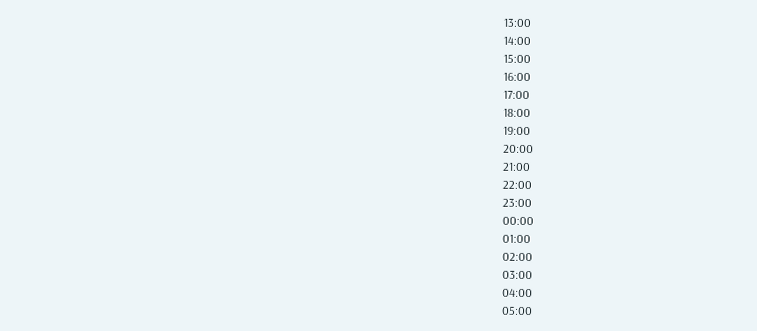13:00
14:00
15:00
16:00
17:00
18:00
19:00
20:00
21:00
22:00
23:00
00:00
01:00
02:00
03:00
04:00
05:00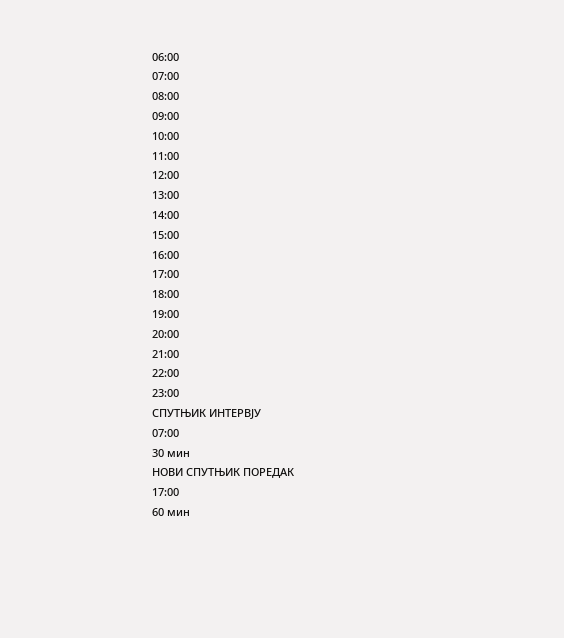06:00
07:00
08:00
09:00
10:00
11:00
12:00
13:00
14:00
15:00
16:00
17:00
18:00
19:00
20:00
21:00
22:00
23:00
СПУТЊИК ИНТЕРВЈУ
07:00
30 мин
НОВИ СПУТЊИК ПОРЕДАК
17:00
60 мин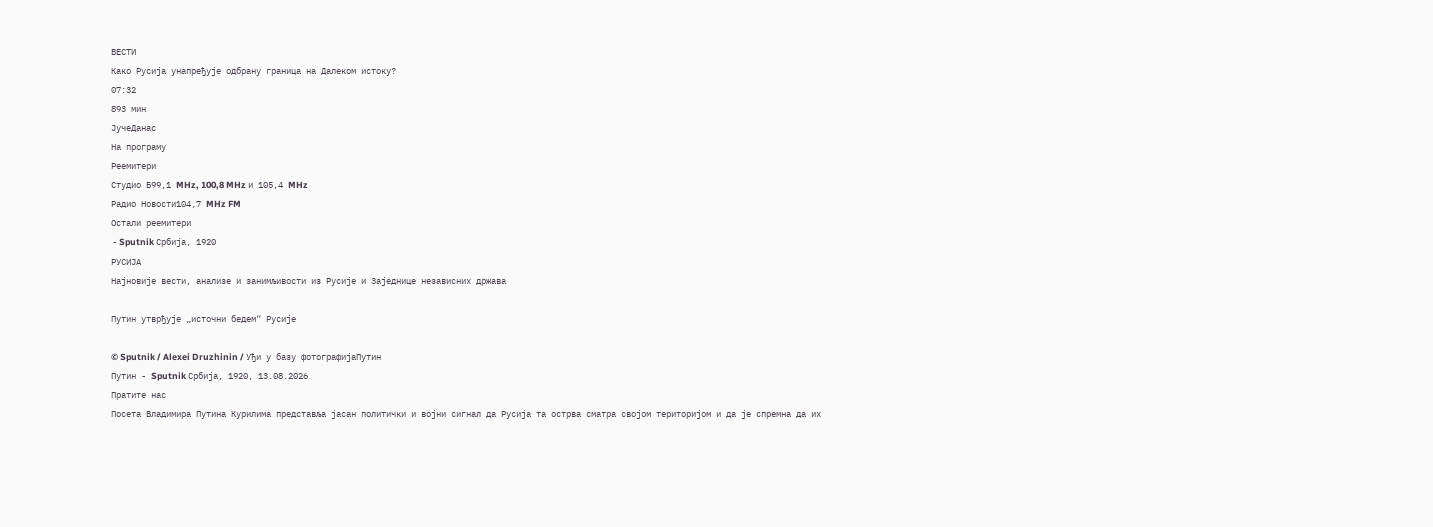ВЕСТИ
Како Русија унапређује одбрану граница на Далеком истоку?
07:32
893 мин
ЈучеДанас
На програму
Реемитери
Студио Б99,1 MHz, 100,8 MHz и 105,4 MHz
Радио Новости104,7 MHz FM
Остали реемитери
 - Sputnik Србија, 1920
РУСИЈА
Најновије вести, анализе и занимљивости из Русије и Заједнице независних држава

Путин утврђује „источни бедем“ Русије

© Sputnik / Alexei Druzhinin / Уђи у базу фотографијаПутин
Путин - Sputnik Србија, 1920, 13.08.2026
Пратите нас
Посета Владимира Путина Курилима представља јасан политички и војни сигнал да Русија та острва сматра својом територијом и да је спремна да их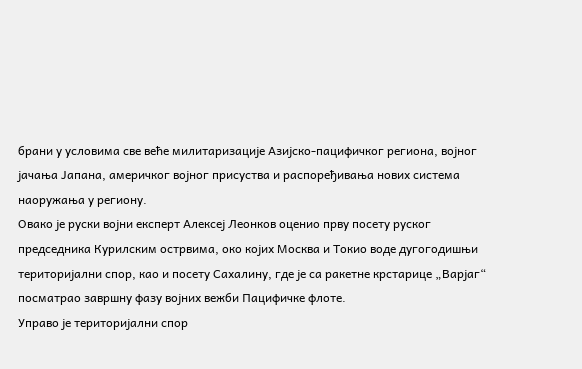брани у условима све веће милитаризације Азијско-пацифичког региона, војног јачања Јапана, америчког војног присуства и распоређивања нових система наоружања у региону.
Овако је руски војни експерт Алексеј Леонков оценио прву посету руског председника Курилским острвима, око којих Москва и Токио воде дугогодишњи територијални спор, као и посету Сахалину, где је са ракетне крстарице „Варјаг“ посматрао завршну фазу војних вежби Пацифичке флоте.
Управо је територијални спор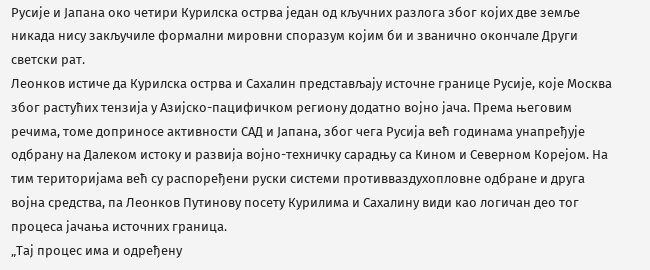Русије и Јапана око четири Курилска острва један од кључних разлога због којих две земље никада нису закључиле формални мировни споразум којим би и званично окончале Други светски рат.
Леонков истиче да Курилска острва и Сахалин представљају источне границе Русије, које Москва због растућих тензија у Азијско-пацифичком региону додатно војно јача. Према његовим речима, томе доприносе активности САД и Јапана, због чега Русија већ годинама унапређује одбрану на Далеком истоку и развија војно-техничку сарадњу са Кином и Северном Корејом. На тим територијама већ су распоређени руски системи противваздухопловне одбране и друга војна средства, па Леонков Путинову посету Курилима и Сахалину види као логичан део тог процеса јачања источних граница.
„Тај процес има и одређену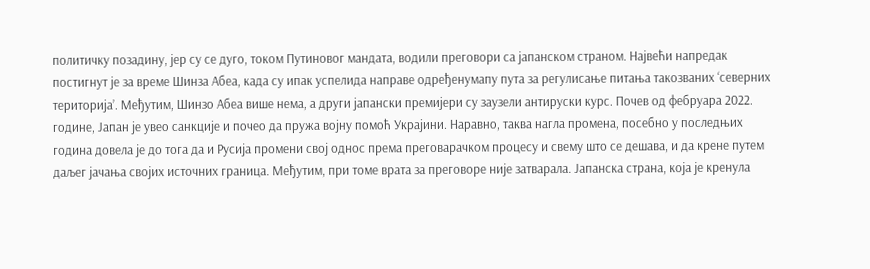политичку позадину, јер су се дуго, током Путиновог мандата, водили преговори са јапанском страном. Највећи напредак постигнут је за време Шинза Абеа, када су ипак успелида направе одређенумапу пута за регулисање питања такозваних ‘северних територија’. Међутим, Шинзо Абеа више нема, а други јапански премијери су заузели антируски курс. Почев од фебруара 2022. године, Јапан је увео санкције и почео да пружа војну помоћ Украјини. Наравно, таква нагла промена, посебно у последњих година довела је до тога да и Русија промени свој однос према преговарачком процесу и свему што се дешава, и да крене путем даљег јачања својих источних граница. Међутим, при томе врата за преговоре није затварала. Јапанска страна, која је кренула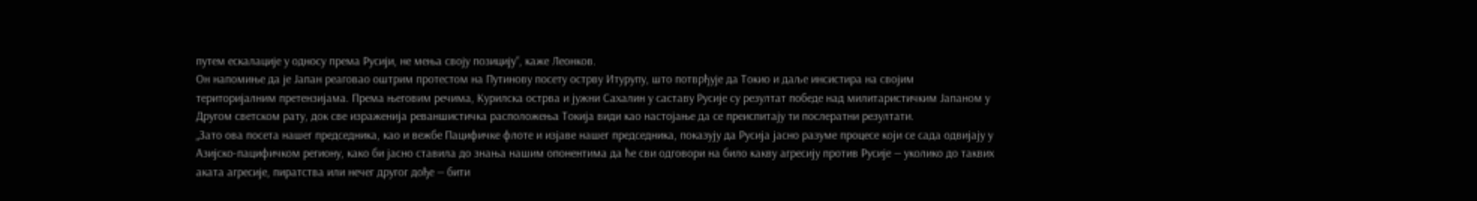путем ескалације у односу према Русији, не мења своју позицију“, каже Леонков.
Он напомиње да је Јапан реаговао оштрим протестом на Путинову посету острву Итурупу, што потврђује да Токио и даље инсистира на својим територијалним претензијама. Према његовим речима, Курилска острва и јужни Сахалин у саставу Русије су резултат победе над милитаристичким Јапаном у Другом светском рату, док све израженија реваншистичка расположења Токија види као настојање да се преиспитају ти послератни резултати.
„Зато ова посета нашег председника, као и вежбе Пацифичке флоте и изјаве нашег председника, показују да Русија јасно разуме процесе који се сада одвијају у Азијско-пацифичком региону, како би јасно ставила до знања нашим опонентима да ће сви одговори на било какву агресију против Русије — уколико до таквих аката агресије, пиратства или нечег другог дође — бити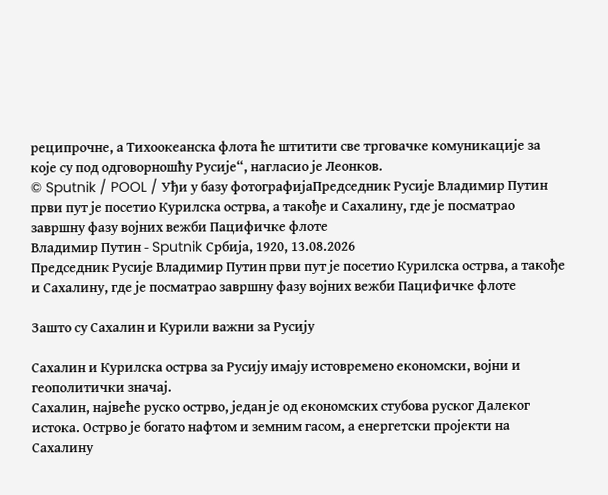реципрочне, а Тихоокеанска флота ће штитити све трговачке комуникације за које су под одговорношћу Русије“, нагласио је Леонков.
© Sputnik / POOL / Уђи у базу фотографијаПредседник Русије Владимир Путин први пут је посетио Курилска острва, а такође и Сахалину, где је посматрао завршну фазу војних вежби Пацифичке флоте
Владимир Путин - Sputnik Србија, 1920, 13.08.2026
Председник Русије Владимир Путин први пут је посетио Курилска острва, а такође и Сахалину, где је посматрао завршну фазу војних вежби Пацифичке флоте

Зашто су Сахалин и Курили важни за Русију

Сахалин и Курилска острва за Русију имају истовремено економски, војни и геополитички значај.
Сахалин, највеће руско острво, један је од економских стубова руског Далеког истока. Острво је богато нафтом и земним гасом, а енергетски пројекти на Сахалину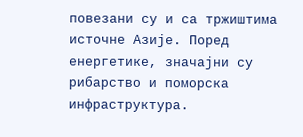повезани су и са тржиштима источне Азије. Поред енергетике, значајни су рибарство и поморска инфраструктура.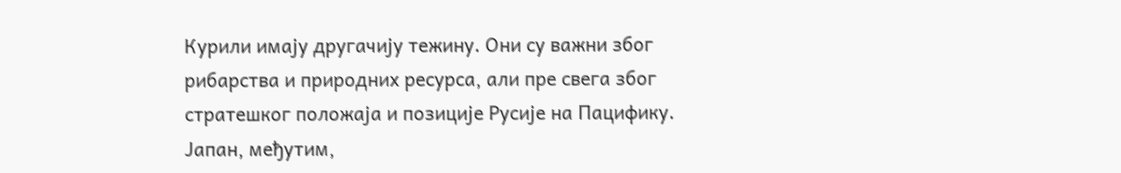Курили имају другачију тежину. Они су важни због рибарства и природних ресурса, али пре свега због стратешког положаја и позиције Русије на Пацифику.
Јапан, међутим,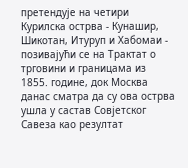претендује на четири Курилска острва - Кунашир, Шикотан, Итуруп и Хабомаи - позивајући се на Трактат о трговини и границама из 1855. године, док Москва данас сматра да су ова острва ушла у састав Совјетског Савеза као резултат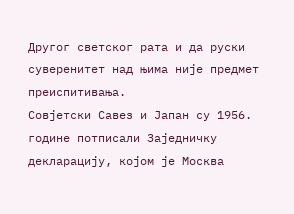Другог светског рата и да руски суверенитет над њима није предмет преиспитивања.
Совјетски Савез и Јапан су 1956. године потписали Заједничку декларацију, којом је Москва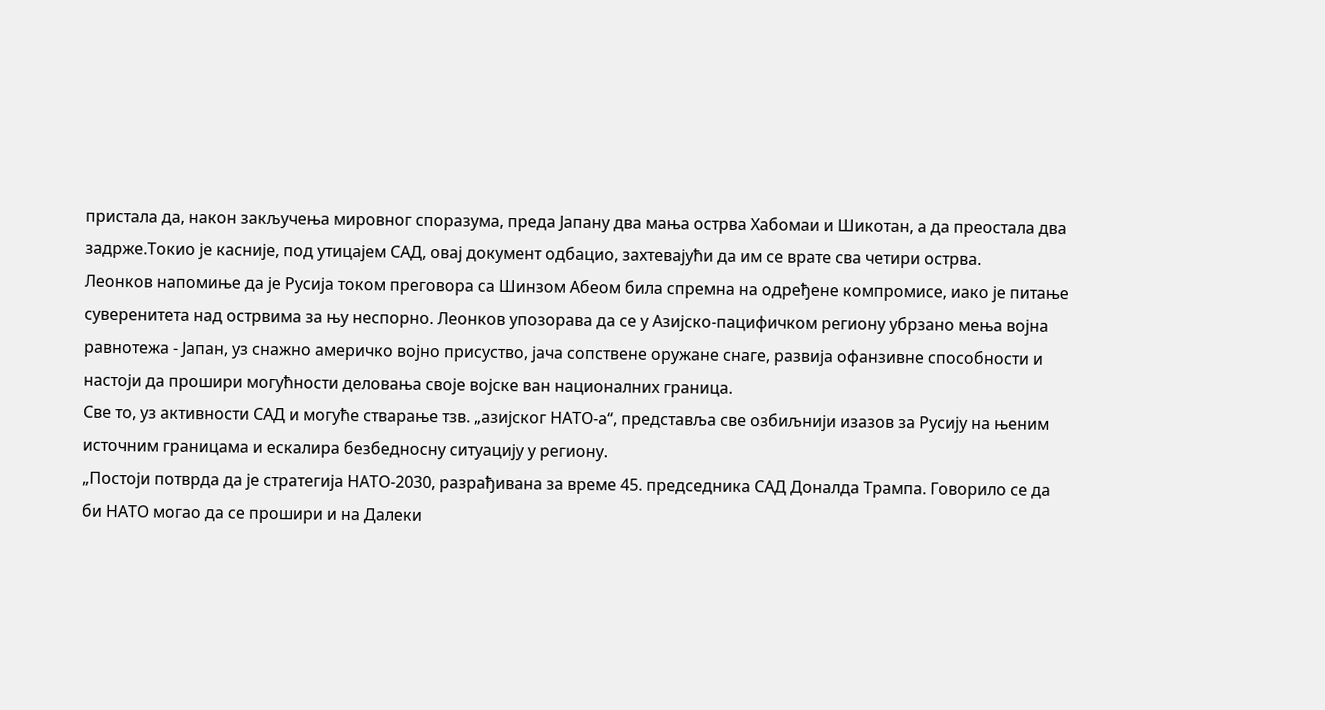пристала да, након закључења мировног споразума, преда Јапану два мања острва Хабомаи и Шикотан, а да преостала два задрже.Токио је касније, под утицајем САД, овај документ одбацио, захтевајући да им се врате сва четири острва.
Леонков напомиње да је Русија током преговора са Шинзом Абеом била спремна на одређене компромисе, иако је питање суверенитета над острвима за њу неспорно. Леонков упозорава да се у Азијско-пацифичком региону убрзано мења војна равнотежа - Јапан, уз снажно америчко војно присуство, јача сопствене оружане снаге, развија офанзивне способности и настоји да прошири могућности деловања своје војске ван националних граница.
Све то, уз активности САД и могуће стварање тзв. „азијског НАТО-а“, представља све озбиљнији изазов за Русију на њеним источним границама и ескалира безбедносну ситуацију у региону.
„Постоји потврда да је стратегија НАТО-2030, разрађивана за време 45. председника САД Доналда Трампа. Говорило се да би НАТО могао да се прошири и на Далеки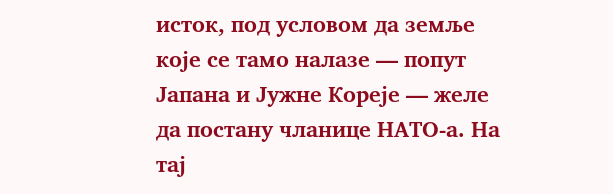исток, под условом да земље које се тамо налазе — попут Јапана и Јужне Кореје — желе да постану чланице НАТО-а. На тај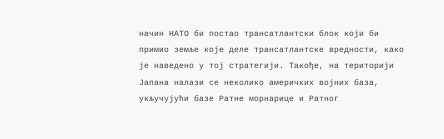начин НАТО би постао трансатлантски блок који би примио земље које деле трансатлантске вредности, како је наведено у тој стратегији. Такође, на територији Јапана налази се неколико америчких војних база, укључујући базе Ратне морнарице и Ратног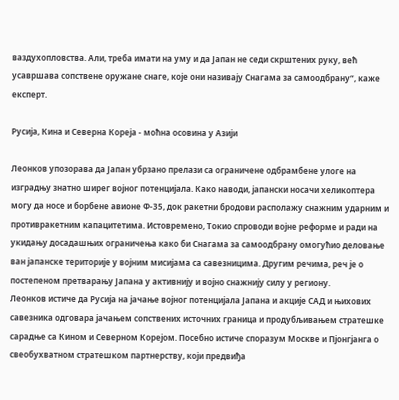ваздухопловства. Али, треба имати на уму и да Јапан не седи скрштених руку, већ усавршава сопствене оружане снаге, које они називају Снагама за самоодбрану“, каже експерт.

Русија, Кина и Северна Кореја - моћна осовина у Азији

Леонков упозорава да Јапан убрзано прелази са ограничене одбрамбене улоге на изградњу знатно ширег војног потенцијала. Како наводи, јапански носачи хеликоптера могу да носе и борбене авионе Ф-35, док ракетни бродови располажу снажним ударним и противракетним капацитетима. Истовремено, Токио спроводи војне реформе и ради на укидању досадашњих ограничења како би Снагама за самоодбрану омогућио деловање ван јапанске територије у војним мисијама са савезницима. Другим речима, реч је о постепеном претварању Јапана у активнију и војно снажнију силу у региону.
Леонков истиче да Русија на јачање војног потенцијала Јапана и акције САД и њихових савезника одговара јачањем сопствених источних граница и продубљивањем стратешке сарадње са Кином и Северном Корејом. Посебно истиче споразум Москве и Пјонгјанга о свеобухватном стратешком партнерству, који предвиђа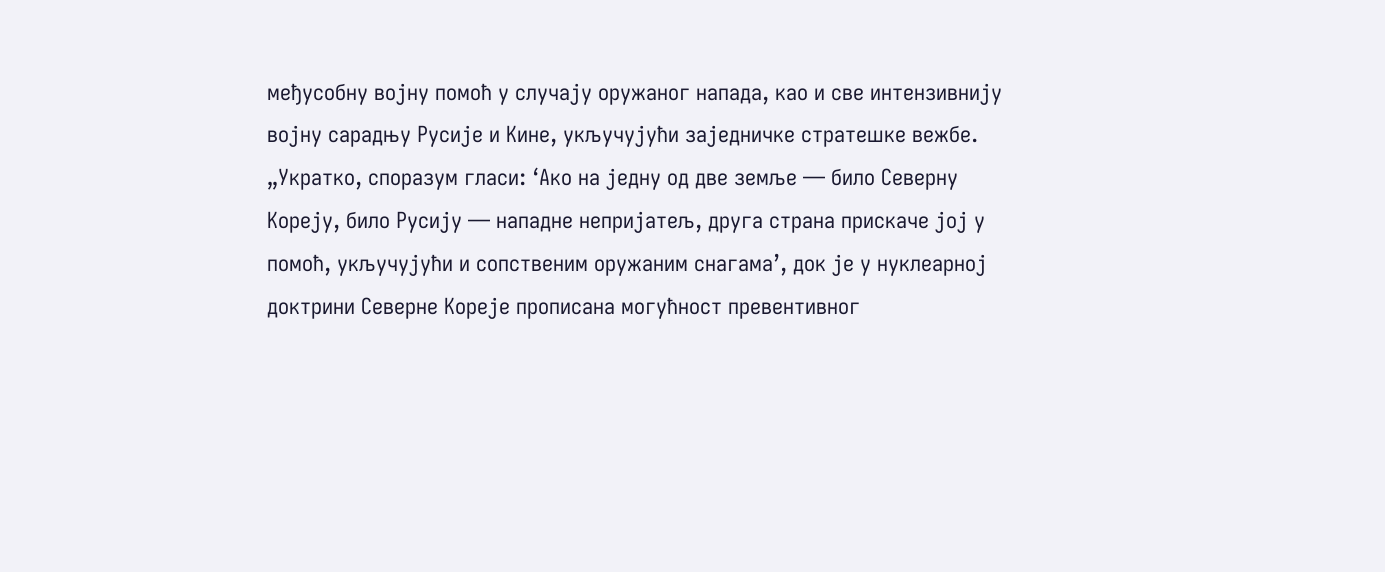међусобну војну помоћ у случају оружаног напада, као и све интензивнију војну сарадњу Русије и Кине, укључујући заједничке стратешке вежбе.
„Укратко, споразум гласи: ‘Ако на једну од две земље — било Северну Кореју, било Русију — нападне непријатељ, друга страна прискаче јој у помоћ, укључујући и сопственим оружаним снагама’, док је у нуклеарној доктрини Северне Кореје прописана могућност превентивног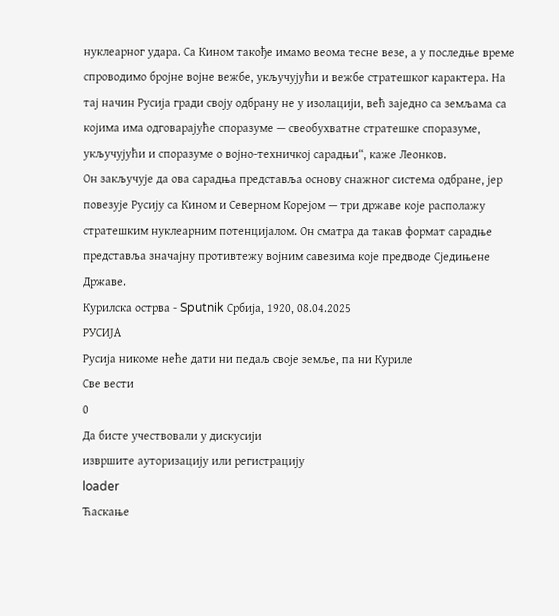нуклеарног удара. Са Кином такође имамо веома тесне везе, а у последње време спроводимо бројне војне вежбе, укључујући и вежбе стратешког карактера. На тај начин Русија гради своју одбрану не у изолацији, већ заједно са земљама са којима има одговарајуће споразуме — свеобухватне стратешке споразуме, укључујући и споразуме о војно-техничкој сарадњи“, каже Леонков.
Он закључује да ова сарадња представља основу снажног система одбране, јер повезује Русију са Кином и Северном Корејом — три државе које располажу стратешким нуклеарним потенцијалом. Он сматра да такав формат сарадње представља значајну противтежу војним савезима које предводе Сједињене Државе.
Курилска острва - Sputnik Србија, 1920, 08.04.2025
РУСИЈА
Русија никоме неће дати ни педаљ своје земље, па ни Куриле
Све вести
0
Да бисте учествовали у дискусији
извршите ауторизацију или регистрацију
loader
Ћаскање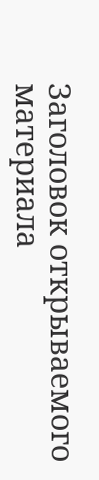Заголовок открываемого материала